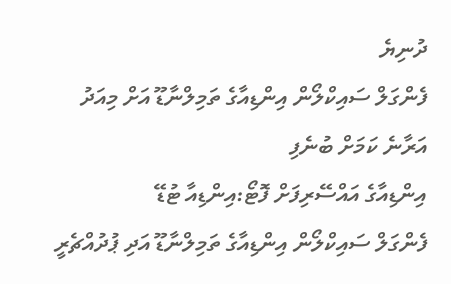ދުނިޔެ
ފެންގަލް ސައިކްލޯން އިންޑިއާގެ ތަމިލްނާޑޫ އަށް މިއަދު އަރާނެ ކަމަށް ބުނެފި
އިންޑިއާގެ އައްސޭރިފަށް ފޮޓޯ:އިންޑިއާ ޓުޑޭ
ފެންގަލް ސައިކްލޯން އިންޑިއާގެ ތަމިލްނާޑޫ އަދި ޕުދުއްޗެރީ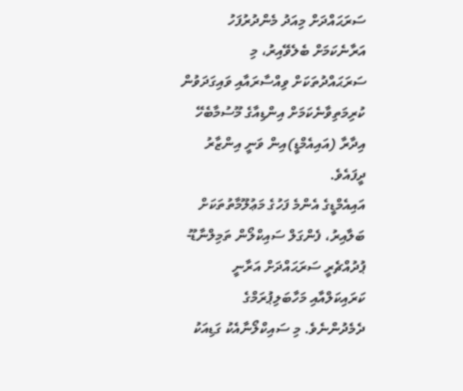ސަރަޙައްދަށް މިއަދު މެންދުރުފަހު އަރާނެކަމަށް ބެލެވޭއިރު، މި ސަރަޙައްދުތަކަށް ވިއްސާރައާއި ވައިގަދަވުން ކުރިމަތިވާނެކަމަށް އިންޑިއާގެ މޫސުމާބެހޭ އިދާރާ (އައިއެމްޑީ)އިން ވަނީ އިންޒާރު ދީފައެވެ.
އައިއެމްޑީގެ އެންމެ ފަހުގެ މަޢުލޫމާތުތަކަށް ބަލާއިރު، ފެންގަލް ސައިކްލޯން ތަމިލްނާޑޫ-ޕުދުއްޗެރީ ސަރަޙައްދަށް އަރާނީ ކަރައިކަލްއާއި މަހާބަލިޕުރަމްގެ ދެމެދުންނެވެ. މި ސައިކްލޯނާއެކު ގަޑިއަކު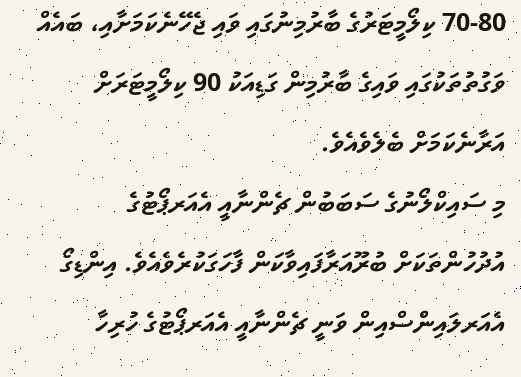70-80 ކިލޯމީޓަރުގެ ބާރުމިނުގައި ވައި ޖެހޭނެކަމަށާއި، ބައެއް ވަގުތުތަކުގައި ވައިގެ ބާރުމިން ގަޑިއަކު 90 ކިލޯމީޓަރަށް އަރާނެކަމަށް ބެލެވެއެވެ.
މި ސައިކްލޯނުގެ ސަބަބުން ޗެންނާއީ އެއަރޕޯޓުގެ އުދުހުންތަކަށް ބުރޫއަރާފައިވާކަން ފާހަގަކުރެވެއެވެ. އިންޑިގޯ އެއަރލައިންސްއިން ވަނީ ޗެންނާއީ އެއަރޕޯޓުގެ ހުރިހާ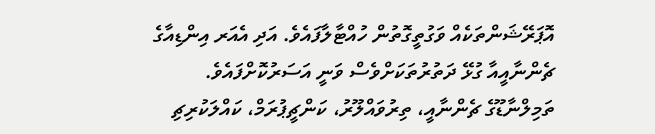އޮޕަރޭޝަންތަކެއް ވަގުތީގޮތުން ހުއްޓާލާފައެވެ. އަދި އެއަރ އިންޑިއާގެ ޗެންނާއީއާ ގުޅޭ ދަތުރުތަކަށްވެސް ވަނީ އަސަރުކޮށްފައެވެ.
ތަމިލްނާޑޫގެ ޗެންނާއީ، ތިރުވައްލޫރު، ކަންޗީޕުރަމް، ކައްލަކުރިޗި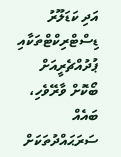އަދި ކަޑަލޫރު ޑިސްޓްރިކްޓްތަކާއި ޕުދުއްޗެރީއަށް ބޯކޮށް ވާރޭވެހި، ބައެއް ސަރަޙައްދުތަކަށް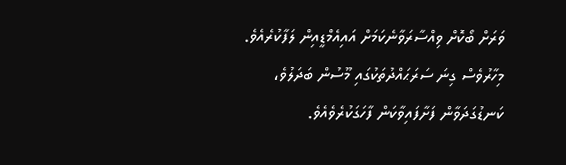ވަރަށް ބޯކޮށް ވިއްސާރަވާނެކަމަށް އައިއެމްޑީއިން ލަފާކުރެއެވެ. މިހާރުވެސް ގިނަ ސަރަޙައްދުތަކުގައި މޫސުން ބަދަލުވެ، ކަނޑުގަދަވާން ފަށާފައިވާކަން ފާހަގަކުރެވެއެވެ.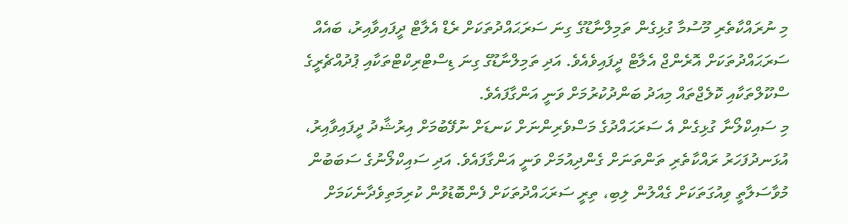މި ނުރައްކާތެރި މޫސުމާ ގުޅިގެން ތަމިލްނާޑޫގެ ގިނަ ސަރަޙައްދުތަކަށް ރެޑް އެލާޓް ދީފައިވާއިރު، ބައެއް ސަރަޙައްދުތަކަށް އޮރެންޖް އެލާޓް ދީފައިވެއެވެ. އަދި ތަމިލްނާޑޫގެ ގިނަ ޑިސްޓްރިކްޓްތަކާއި ޕުދުއްޗެރީގެ ސްކޫލްތަކާއި ކޮލެޖްތައް މިއަދު ބަންދުކުރުމަށް ވަނީ އަންގާފައެވެ.
މި ސައިކްލޯނާ ގުޅިގެން އެ ސަރަޙައްދުގެ މަސްވެރިންނަށް ކަނޑަށް ނުފޭބުމަށް އިރުޝާދު ދީފައިވާއިރު، އުޅަނދުފަހަރު ރައްކާތެރި ތަންތަނަށް ގެންދިއުމަށް ވަނީ އަންގާފައެވެ. އަދި ސައިކްލޯނުގެ ސަބަބުން މުވާސަލާތީ ވިއުގަތަކަށް ގެއްލުން ލިބި، ތިރީ ސަރަޙައްދުތަކަށް ފެންބޮޑުވުން ކުރިމަތިވެދާނެކަމަށް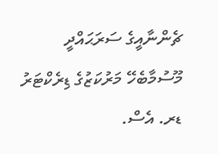ޗެންނާއީގެ ސަރަޙައްދީ މޫސުމާބެހޭ މަރުކަޒުގެ ޑިރެކްޓަރު ޑރ. އެސް.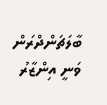ބާލަޗަންދްރަން ވަނީ އިންޒާރު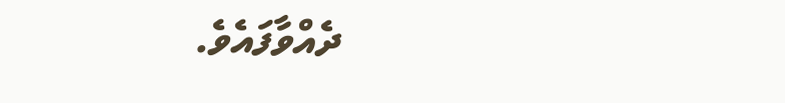ދެއްވާފައެވެ.